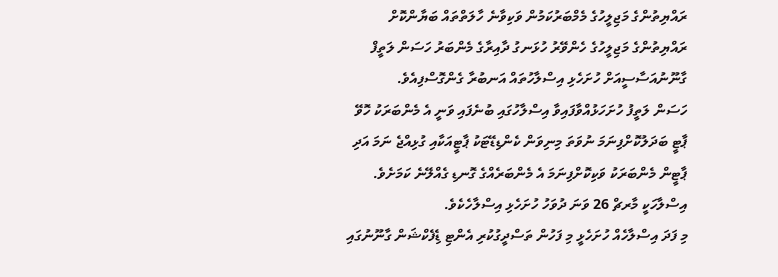ރައްޔިތުންގެ މަޖިލީހުގެ މެމްބަރުކަމުން ވަކިވާނެ ހާލަތްތައް ބަޔާންކޮށް ރައްޔިތުންގެ މަޖިލީހުގެ ހެންވޭރު ހުޅަނގު ދާއިރާގެ މެންބަރު ހަސަން ލަތީފް ގާނޫނުއަސާސީއަށް ހުށަހެޅި އިސްލާހުތައް އަނބުރާ ގެންގޮސްފިއެވެ.
ހަސަން ލަތީފު ހުށަހަޅުއްވާފައިވާ އިސްލާހުގައި ބުނެފައި ވަނީ އެ މެންބަރަކު ހޮވޭ ޕާޓީ ބަދަލުކޮށްފިނަމަ ނުވަތަ މިނިވަން ކެންޑިޑޭޓަކު ޕާޓީއަކާއި ގުޅިއްޖެ ނަމަ އަދި ޕާޓީން މެންބަރަކު ވަކިކޮށްފިނަމަ އެ މެންބަރެއްގެ ގޮނޑި ގެއްލޭނެ ކަމަށެވެ.
އިސްލާހަކީ މާރޗް 26 ވަނަ ދުވަހު ހުށަހެޅި އިސްލާހެކެވެ.
މި ފަދަ އިސްލާހެއް ހުށަހެޅީ މި ފަހުން ތަސްދީގުކުރި އެންޓި ޑެިފެކްޝަން ގާނޫނުގައި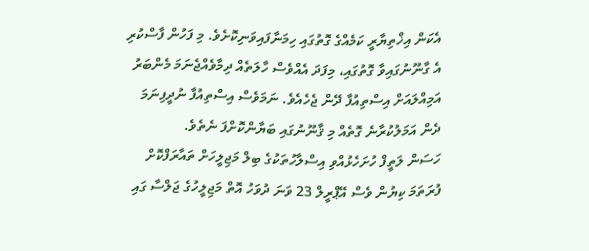އެކަން އިޚްތިޔާރީ ކަމެއްގެ ގޮތުގައި ހިމަނާފައިވަނިކޮށެވެ. މި ފަހުން ފާސްކުރި އެ ގާނޫނުގައިވާ ގޮތުގައި، މިފަދަ އެއްވެސް ހާލަތެއް ދިމާވެއްޖެނަމަ މެންބަރު އަމިއްލައަށް އިސްތިއުފާ ދޭން ޖެހެއެވެ. ނަމަވެސް އިސްތިއުފާ ނުދީފިނަމަ ދެން އަމަލުކުރާނެ ގޮތެއް މި ޤާނޫނުގައި ބަޔާންކޮށްފަ ނެތެވެ.
ހަސަން ލަތީފް ހުށަހެޅުއްވި އިސްލާހުތަކުގެ ބިލް މަޖިލީހަށް ތައާރަފްކޮށް ފުރަތަމަ ކިޔުން ވެސް އޭޕްރީލް 23 ވަނަ ދުވަހު އޮތް މަޖިލީހުގެ ޖަލްސާ ގައި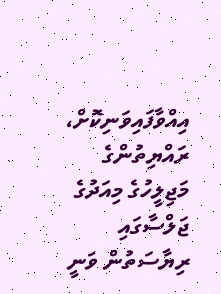އިއްވާފައިވަނިކޮށް، ރައްޔިތުންގެ މަޖިލީހުގެ މިއަދުގެ ޖަލްސާގައި ރިޔާސަތުން ވަނީ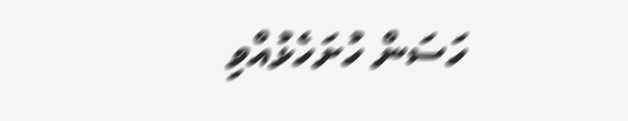ހަސަން ހުށަހެޅުއްވި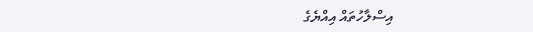އިސްލާހުތައް އިއްޔެގެ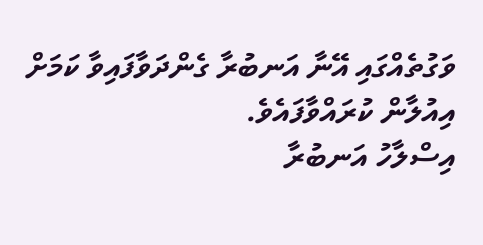ވަގުތެއްގައި އޭނާ އަނބުރާ ގެންދަވާފައިވާ ކަމަށް އިއުލާން ކުރައްވާފައެވެ.
އިސްލާހު އަނބުރާ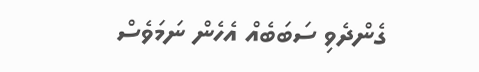ގެންދެވި ސަބަބެއް އެހެން ނަމަވެސް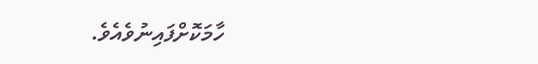ހާމަކޮށްފައިނުވެއެވެ.